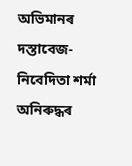অভিমানৰ দস্তাবেজ-নিবেদিতা শৰ্মা
অনিৰুদ্ধৰ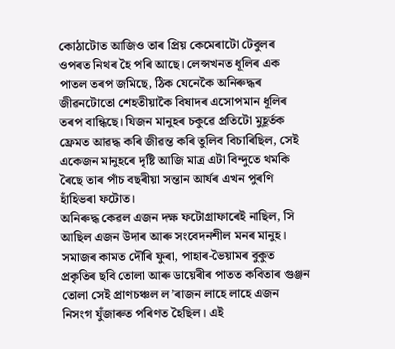কোঠাটোত আজিও তাৰ প্ৰিয় কেমেৰাটো টেবুলৰ ওপৰত নিথৰ হৈ পৰি আছে। লেন্সখনত ধূলিৰ এক পাতল তৰপ জমিছে, ঠিক যেনেকৈ অনিৰুদ্ধৰ জীৱনটোতো শেহতীয়াকৈ বিষাদৰ এসোপমান ধূলিৰ তৰপ বান্ধিছে। যিজন মানুহৰ চকুৱে প্ৰতিটো মুহূৰ্তক ফ্ৰেমত আৱদ্ধ কৰি জীৱন্ত কৰি তুলিব বিচাৰিছিল, সেই একেজন মানুহৰে দৃষ্টি আজি মাত্ৰ এটা বিন্দুতে থমকি ৰৈছে তাৰ পাঁচ বছৰীয়া সন্তান আৰ্যৰ এখন পুৰণি হাঁহিভৰা ফটোত।
অনিৰুদ্ধ কেৱল এজন দক্ষ ফটোগ্ৰাফাৰেই নাছিল, সি আছিল এজন উদাৰ আৰু সংবেদনশীল মনৰ মানুহ। সমাজৰ কামত দৌৰি ফুৰা, পাহাৰ-ভৈয়ামৰ বুকুত প্ৰকৃতিৰ ছবি তোলা আৰু ডায়েৰীৰ পাতত কবিতাৰ গুঞ্জন তোলা সেই প্ৰাণচঞ্চল ল’ৰাজন লাহে লাহে এজন নিসংগ যুঁজাৰুত পৰিণত হৈছিল। এই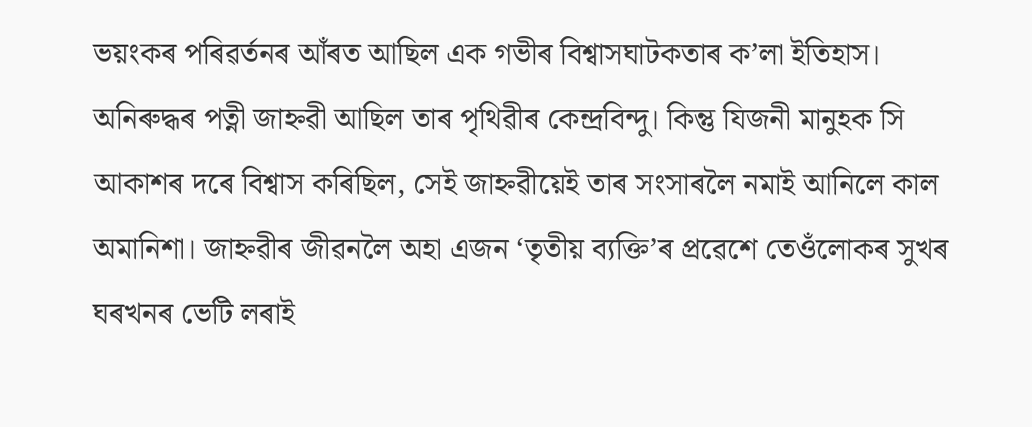ভয়ংকৰ পৰিৱৰ্তনৰ আঁৰত আছিল এক গভীৰ বিশ্বাসঘাটকতাৰ ক’লা ইতিহাস।
অনিৰুদ্ধৰ পত্নী জাহ্নৱী আছিল তাৰ পৃথিৱীৰ কেন্দ্ৰবিন্দু। কিন্তু যিজনী মানুহক সি আকাশৰ দৰে বিশ্বাস কৰিছিল, সেই জাহ্নৱীয়েই তাৰ সংসাৰলৈ নমাই আনিলে কাল অমানিশা। জাহ্নৱীৰ জীৱনলৈ অহা এজন ‘তৃতীয় ব্যক্তি’ৰ প্ৰৱেশে তেওঁলোকৰ সুখৰ ঘৰখনৰ ভেটি লৰাই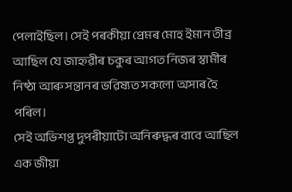পেলাইছিল। সেই পৰকীয়া প্ৰেমৰ মোহ ইমান তীব্ৰ আছিল যে জাহ্নৱীৰ চকুৰ আগত নিজৰ স্বামীৰ নিষ্ঠা আৰু সন্তানৰ ভৱিষ্যত সকলো অসাৰ হৈ পৰিল।
সেই অভিশপ্ত দুপৰীয়াটো অনিৰুদ্ধৰ বাবে আছিল এক জীয়া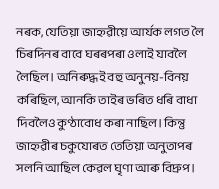নৰক, যেতিয়া জাহ্নৱীয়ে আৰ্যক লগত লৈ চিৰদিনৰ বাবে ঘৰৰপৰা ওলাই যাবলৈ লৈছিল। অনিৰুদ্ধই বহু অনুনয়-বিনয় কৰিছিল, আনকি তাইৰ ভৰিত ধৰি বাধা দিবলৈও কুণ্ঠাবোধ কৰা নাছিল। কিন্তু জাহ্নৱীৰ চকুযোৰত তেতিয়া অনুতাপৰ সলনি আছিল কেৱল ঘৃণা আৰু বিদ্ৰুপ।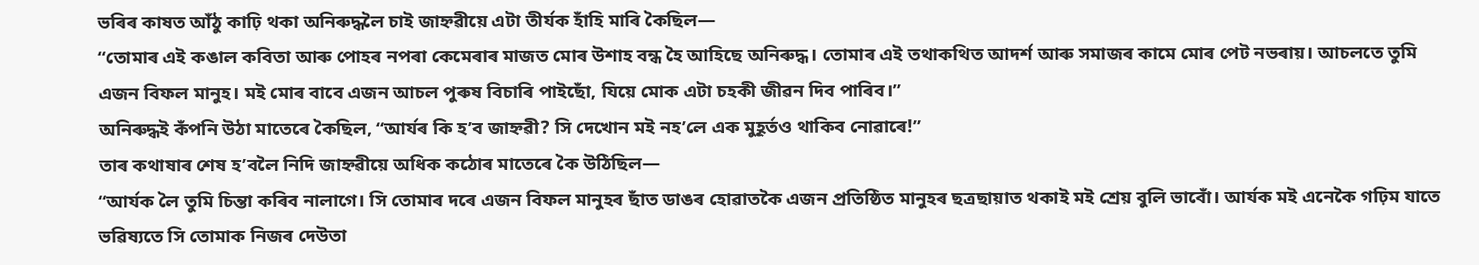ভৰিৰ কাষত আঁঠু কাঢ়ি থকা অনিৰুদ্ধলৈ চাই জাহ্নৱীয়ে এটা তীৰ্যক হাঁহি মাৰি কৈছিল—
“তোমাৰ এই কঙাল কবিতা আৰু পোহৰ নপৰা কেমেৰাৰ মাজত মোৰ উশাহ বন্ধ হৈ আহিছে অনিৰুদ্ধ। তোমাৰ এই তথাকথিত আদৰ্শ আৰু সমাজৰ কামে মোৰ পেট নভৰায়। আচলতে তুমি এজন বিফল মানুহ। মই মোৰ বাবে এজন আচল পুৰুষ বিচাৰি পাইছোঁ, যিয়ে মোক এটা চহকী জীৱন দিব পাৰিব।”
অনিৰুদ্ধই কঁপনি উঠা মাতেৰে কৈছিল, “আৰ্যৰ কি হ’ব জাহ্নৱী? সি দেখোন মই নহ’লে এক মুহূৰ্তও থাকিব নোৱাৰে!”
তাৰ কথাষাৰ শেষ হ’বলৈ নিদি জাহ্নৱীয়ে অধিক কঠোৰ মাতেৰে কৈ উঠিছিল—
“আৰ্যক লৈ তুমি চিন্তা কৰিব নালাগে। সি তোমাৰ দৰে এজন বিফল মানুহৰ ছাঁত ডাঙৰ হোৱাতকৈ এজন প্ৰতিষ্ঠিত মানুহৰ ছত্ৰছায়াত থকাই মই শ্ৰেয় বুলি ভাবোঁ। আৰ্যক মই এনেকৈ গঢ়িম যাতে ভৱিষ্যতে সি তোমাক নিজৰ দেউতা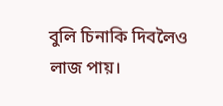বুলি চিনাকি দিবলৈও লাজ পায়।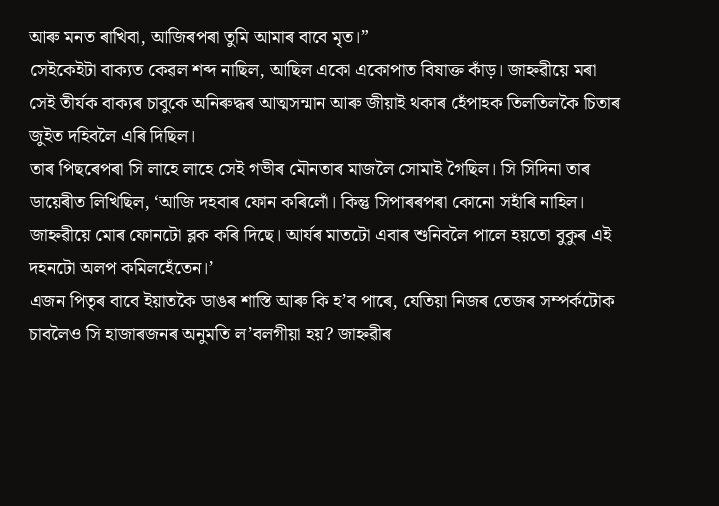আৰু মনত ৰাখিবা, আজিৰপৰা তুমি আমাৰ বাবে মৃত।”
সেইকেইটা বাক্যত কেৱল শব্দ নাছিল, আছিল একো একোপাত বিষাক্ত কাঁড়। জাহ্নৱীয়ে মৰা সেই তীৰ্যক বাক্যৰ চাবুকে অনিৰুদ্ধৰ আত্মসন্মান আৰু জীয়াই থকাৰ হেঁপাহক তিলতিলকৈ চিতাৰ জুইত দহিবলৈ এৰি দিছিল।
তাৰ পিছৰেপৰা সি লাহে লাহে সেই গভীৰ মৌনতাৰ মাজলৈ সোমাই গৈছিল। সি সিদিনা তাৰ ডায়েৰীত লিখিছিল, ‘আজি দহবাৰ ফোন কৰিলোঁ। কিন্তু সিপাৰৰপৰা কোনো সহাঁৰি নাহিল। জাহ্নৱীয়ে মোৰ ফোনটো ব্লক কৰি দিছে। আৰ্যৰ মাতটো এবাৰ শুনিবলৈ পালে হয়তো বুকুৰ এই দহনটো অলপ কমিলহেঁতেন।’
এজন পিতৃৰ বাবে ইয়াতকৈ ডাঙৰ শাস্তি আৰু কি হ’ব পাৰে, যেতিয়া নিজৰ তেজৰ সম্পৰ্কটোক চাবলৈও সি হাজাৰজনৰ অনুমতি ল’বলগীয়া হয়? জাহ্নৱীৰ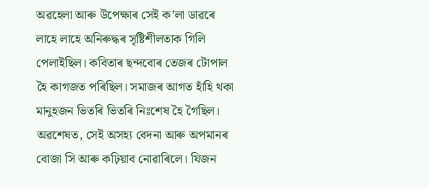অৱহেলা আৰু উপেক্ষাৰ সেই ক’লা ডাৱৰে লাহে লাহে অনিৰুদ্ধৰ সৃষ্টিশীলতাক গিলি পেলাইছিল। কবিতাৰ ছন্দবোৰ তেজৰ টোপাল হৈ কাগজত পৰিছিল। সমাজৰ আগত হাঁহি থকা মানুহজন ভিতৰি ভিতৰি নিঃশেষ হৈ গৈছিল।
অৱশেষত, সেই অসহ্য বেদনা আৰু অপমানৰ বোজা সি আৰু কঢ়িয়াব নোৱাৰিলে। যিজন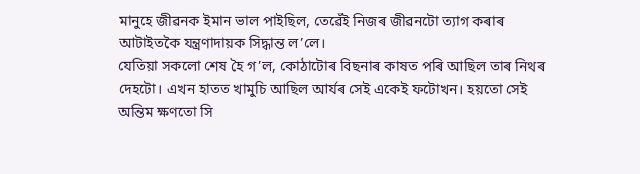মানুহে জীৱনক ইমান ভাল পাইছিল, তেৱেঁই নিজৰ জীৱনটো ত্যাগ কৰাৰ আটাইতকৈ যন্ত্ৰণাদায়ক সিদ্ধান্ত ল’লে।
যেতিয়া সকলো শেষ হৈ গ’ল, কোঠাটোৰ বিছনাৰ কাষত পৰি আছিল তাৰ নিথৰ দেহটো। এখন হাতত খামুচি আছিল আৰ্যৰ সেই একেই ফটোখন। হয়তো সেই অন্তিম ক্ষণতো সি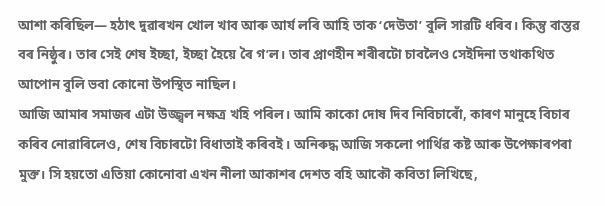আশা কৰিছিল— হঠাৎ দুৱাৰখন খোল খাব আৰু আৰ্য লৰি আহি তাক ‘দেউতা’ বুলি সাৱটি ধৰিব। কিন্তু বাস্তৱ বৰ নিষ্ঠুৰ। তাৰ সেই শেষ ইচ্ছা, ইচ্ছা হৈয়ে ৰৈ গ’ল। তাৰ প্ৰাণহীন শৰীৰটো চাবলৈও সেইদিনা তথাকথিত আপোন বুলি ভবা কোনো উপস্থিত নাছিল।
আজি আমাৰ সমাজৰ এটা উজ্জ্বল নক্ষত্ৰ খহি পৰিল। আমি কাকো দোষ দিব নিবিচাৰোঁ, কাৰণ মানুহে বিচাৰ কৰিব নোৱাৰিলেও, শেষ বিচাৰটো বিধাতাই কৰিবই। অনিৰুদ্ধ আজি সকলো পাৰ্থিৱ কষ্ট আৰু উপেক্ষাৰপৰা মুক্ত। সি হয়তো এতিয়া কোনোবা এখন নীলা আকাশৰ দেশত বহি আকৌ কবিতা লিখিছে,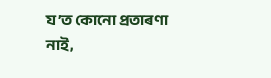য’ত কোনো প্ৰতাৰণা নাই,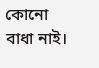কোনো বাধা নাই।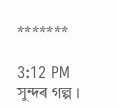*******

3:12 PM
সুন্দৰ গল্প ।